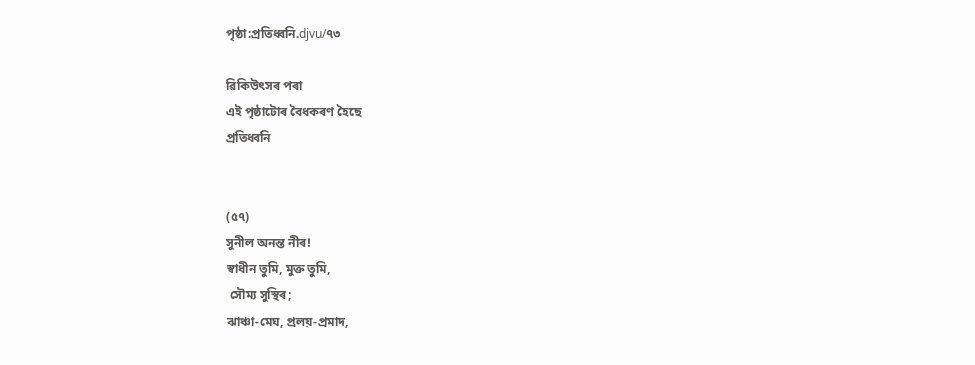পৃষ্ঠা:প্ৰতিধ্বনি.djvu/৭৩

ৱিকিউৎসৰ পৰা
এই পৃষ্ঠাটোৰ বৈধকৰণ হৈছে
প্ৰতিধ্বনি


(৫৭)
সুনীল অনন্ত নীৰ!
স্বাধীন তুমি, মুক্ত তুমি,
 সৌম্য সুস্থিৰ;
ঝাঞ্চা-মেঘ, প্ৰলয়-প্ৰমাদ,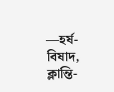—হৰ্ষ-বিষাদ, ক্লান্তি-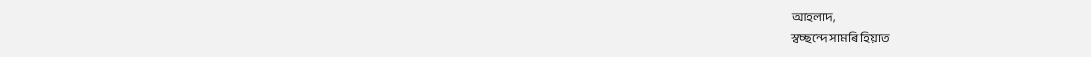আহলাদ,
স্বচ্ছন্দে সামৰি হিয়াত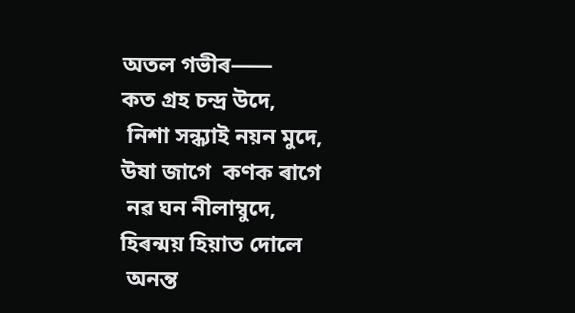অতল গভীৰ⸺
কত গ্ৰহ চন্দ্ৰ উদে,
 নিশা সন্ধ্যাই নয়ন মুদে,
উষা জাগে  কণক ৰাগে
 নৱ ঘন নীলাম্বুদে,
হিৰন্ময় হিয়াত দোলে
 অনন্ত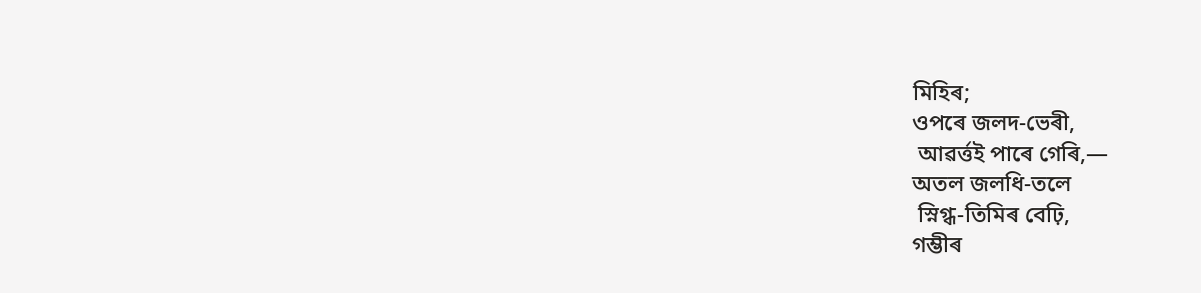মিহিৰ;
ওপৰে জলদ-ভেৰী,
 আৱৰ্ত্তই পাৰে গেৰি,—
অতল জলধি-তলে
 স্নিগ্ধ-তিমিৰ বেঢ়ি,
গম্ভীৰ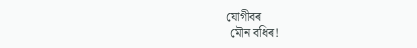যোগীবৰ
 মৌন বধিৰ!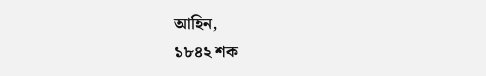আহিন,
১৮৪২ শক